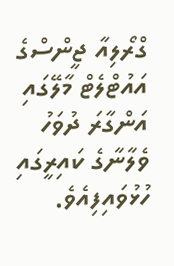ގްރޯލިއާ ޖީންސްގެ އައުޓްލެޓް މާލޭގައި އަންގާރަ ދުވަހު ވެލާނާގެ ކައިރީގައި ހުޅުވައިފިއެވެ.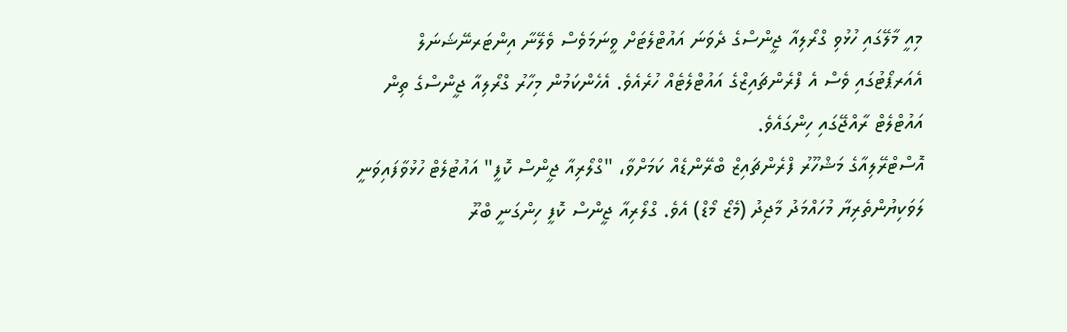މިއީ މާލޭގައި ހުޅުވި ގްރޯލިއާ ޖީންސްގެ ދެވަނަ އައުޓްލެޓަށް ވީނަމަވެސް ވެލޭނާ އިންޓަރނޭޝަނަލް އެއަރޕޯޓުގައި ވެސް އެ ފްރެންޗައިޒްގެ އައުޓްލެޓެއް ހުރެއެވެ. އެހެންކަމުން މިހާރު ގްރޯލިއާ ޖީންސްގެ ތިން އައުޓްލެޓް ރާއްޖޭގައި ހިންގައެވެ.
އޮސްޓްރޭލިއާގެ މަޝްހޫރު ފްރެންޗައިޒް ބްރޭންޑެއް ކަމަށްވާ، "ގްލޯރިއާ ޖީންސް ކޮފީ" އައުޓުލެޓް ހުޅުވާފައިވަނީ ލަވަކިޔުންތެރިޔާ މުހައްމަދު މާޖިދު (މެޒޯ މޯޑް) އެވެ. ގްލޯރިއާ ޖީންސް ކޮފީ ހިންގަނީ ބްރޫ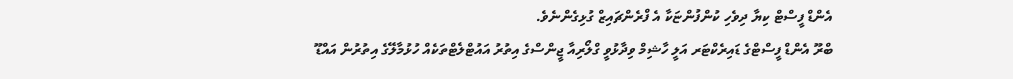އެންޑް ފީސްޓް ކިޔާ ދިވެހި ކުންފުންޏަކާ އެ ފްރެންޗައިޒް ގުޅިގެންނެވެ.
ބްރޫ އެންޑް ފީސްޓްގެ ޑައިރެކްޓަރ އަލީ ހާޝިމް ވިދާޅުވީ ގްލޯރިއާ ޖީންސްގެ އިތުރު އައުޓްލެޓްތަކެއް ހުޅުމާލޭގެ އިތުރުން އައްޑޫ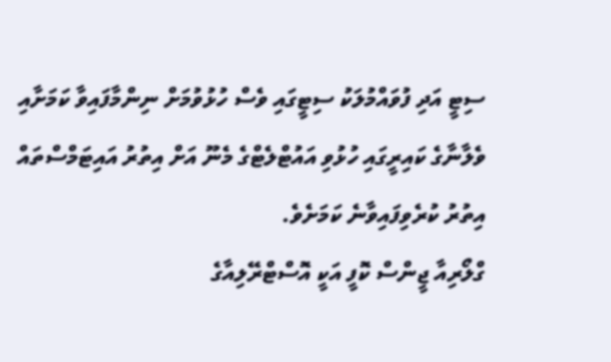ސިޓީ އަދި ފުވައްމުލަކު ސިޓީގައި ވެސް ހުޅުވުމަށް ނިންމާފައިވާ ކަމަށާއި ވެލާނާގެ ކައިރީގައި ހުޅުވި އައުޓްލެޓްގެ މެނޫ އަށް އިތުރު އައިޓަމްސްތައް އިތުރު ކުރެވިފައިވާނެ ކަމަށެވެ.
ގްލޯރިއާ ޖީންސް ކޮފީ އަކީ އޮސްޓްރޭލިއާގެ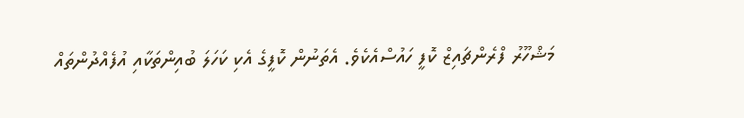މަޝްހޫރު ފްރެންޗައިޒް ކޮފީ ހައުސްއެކެވެ. އެތަނުން ކޮފީގެ އެކި ކަހަލަ ބުއިންތަކާއި އުފެއްދުންތައް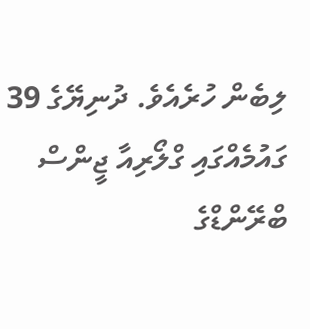ލިބެން ހުރެއެވެ. ދުނިޔޭގެ 39 ގައުމެއްގައި ގްލޯރިއާ ޖީންސް ބްރޭންޑްގެ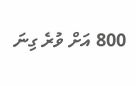800 އަށް ވުރެ ގިނަ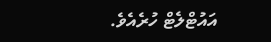އައުޓްލެޓް ހުރެއެވެ.